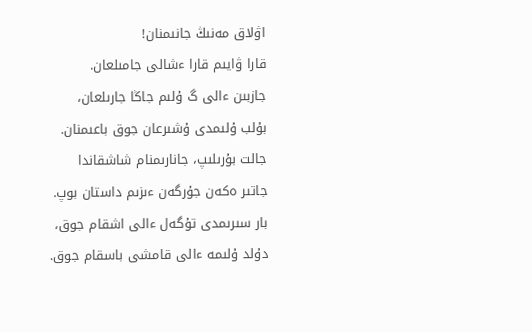اۋلاق مەنىڭ جانىمنان!
قارا ۋايىم قارا ءشالى جامىلعان.
جازبىن ءالى گ ۇلىم جاڭا جارىلعان،
بۇلب ۇلىمدى ۇشىرعان جوق باعىمنان.
جالت بۇرىلىپ، جانارىمنام شاشقاندا
جاتىر ەكەن جۇرگەن ءىزىم داستان بوپ.
بار سىرىمدى تۇگەل ءالى اشقام جوق،
دۇلد ۇلىمە ءالى قامشى باسقام جوق.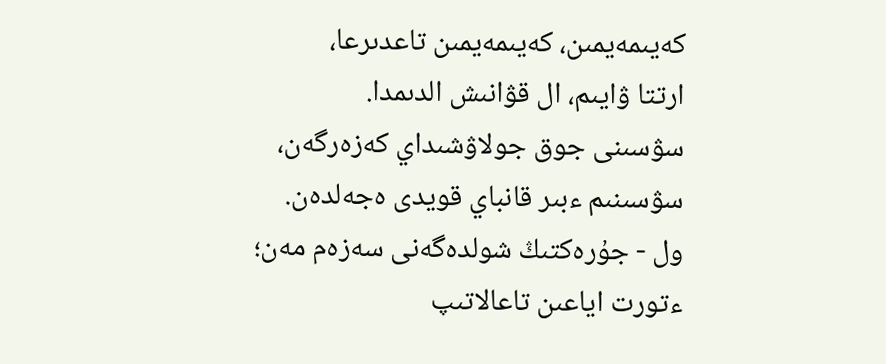كەيىمەيمىن، كەيىمەيمىن تاعدىرعا،
ارتتا ۋايىم، ال قۋانىش الدىمدا.
سۋسىنى جوق جولاۋشىداي كەزەرگەن،
سۋسىنىم ءبىر قانباي قويدى ەجەلدەن.
ول - جۇرەكتىڭ شولدەگەنى سەزەم مەن؛
ءتورت اياعىن تاعالاتىپ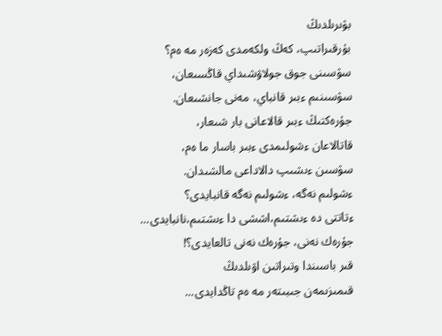بۋىرىلدىڭ
بۇرقىراتىپ، كەڭ ولكەمدى كەزەر مە ەم؟
سۋسىنى جوق جولاۋشىداي قاڭسىعان،
سۋسىنىم ءبىر قانباي، مەنى جانشىعان.
جۇرەكتىڭ ءبىر قالاعانى بار شىعار،
قاتالاعان ءشولىمدى ءبىر باسار ما ەم،
سۋسىن ءىشىپ دالاداعى مالشىدان.
ءشولىم نەگە، ءشولىم نەگە قانبايدى؟
ءتاتتى دە ءىشتىم،اششى دا ءىشتىم،نانبايدى...
جۇرەك نەنى، جۇرەك نەنى تالعايدى؟!
قىر باسىندا وتىراتىن اۋىلدىڭ
قىمىزىمەن جىبىتەر مە ەم تاڭدايدى...